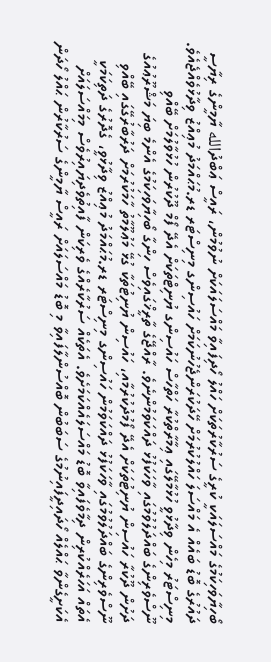ބޯހިޔާވަހިކަމުގެ މައްސަލައަކީ ކުރީގެ ސަރުކާރުތަކަށް ހައްލު ހޯދިފައިވާ މައްސަލައަކަށް ނުވުމުން، ރައީސް ޢަބްދުالله ޔާމީންގެ ރިޔާސީ ދައުރުގެ ބޮޑު ބައެއް އެ މައްސަލަ ހައްލުކުރުމަށް ހޭދަކުރަންޖެހުނުކަމަށް ހައުސިންގ މިނިސްޓަރ ޑރ.މުޙައްމަދު މުޢިއްޒު ވިދާޅުވެއްޖެއެވެ.
މިނިސްޓަރު މިހެން ވިދާޅުވީ ހުޅުމާލޭގައި ޢިމާރާތްކުރާ ހަތްހާސް ހައުސިންގ ޔުނިޓްތަކަށް އެދޭ ފޯމް ދޫކުރުން ހުޅުވާލުމަށް ބޭއްވި ނޫސްވެރިންގެ ބައްދަލުވުމުގައި ވާހަކަފުޅު ދައްކަވަމުންނެވެ. ރާއްޖޭގެ ތާރީޚްގައިވެސް ހިންގާ ބޯހިޔާވަހިކަމުގެ އެންމެ ބިޔަ މަޝްރޫޢުއުގެ ދަށުން ދޫކުރާ ހައުސިން ޔުނިޓުތަކަށް އެދޭ ފޯމުދުކުރުމާއި، ހައުސިން ޔުނިޓުތަކާ ގުޅޭ މަޢުލޫމާތު ހާމަކުރުމަށް ދަރުބާރުގޭގައި ބޭއްވި ނޫސްވެރިންގެ ބައްދަލުވުމުގައި ވާހަކަފުޅު ދައްކަވަމުން ހައުސިންގ މިނިސްޓަރ ޑރ.މުޙައްމަދު މުޢިއްޒު ވިދާޅުވީ، ގެދޮރުގެ ދަތިކަމަކީ އެތައް އަހަރެއްކުރިން ދިމާވެފައިވާ ބޮޑު މައްސަލައެއްކަމަށެވެ. އެތަކެއް ސަރުކާރެއްގެ ވެރިކަން ފާއިތުވެދިޔައިރުވެސް މިމައްސަލައަށް އެކަށީގެންވާ ޙައްލެއް ހޯދައިދީފައިނުމުގެ ސަބަބުން ބޮއްސުންލާފައިވާ މި ބޮޑު މައްސަލައަށް ރައީސް ޔާމީންގެ ސަރުކާރުން ޙައްލު ހޯދަން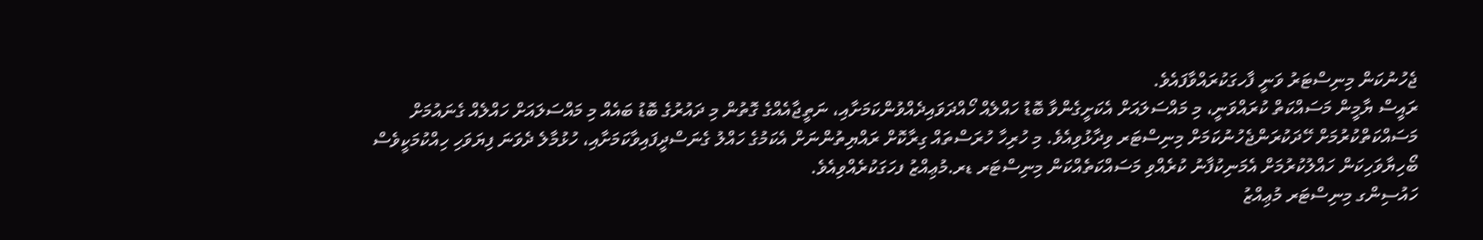ޖެހުނުކަން މިނިސްޓަރު ވަނީ ފާހގަކުރައްވާފައެވެ.
ރައީސް ޔާމީން މަސައްކަތް ކުރައްވަނީ، މި މައްސަލައަށް އެކަށީގެންވާ ބޮޑު ހައްލެއް ހޯއްދަވައިދެއްވުންކަމަށާއި، ނަތީޖާއެއްގެ ގޮތުން މި ދައުރުގެ ބޮޑު ބައެއް މި މައްސަލައަށް ހައްލެއް ގެނައުމަށް މަސައްކަތްކުރުމަށް ހޭދަކުރަންޖެހުނުކަމަށް މިނިސްޓަރ ވިދާޅުވިއެވެ. މި ހުރިހާ ހުރަސްތައް ގިރާކޮށް ރައްޔިތުންނަށް އެކަމުގެ ހައްލު ގެނަސްދީފައިވާކަމަށާއި، ހުޅުމާލެ ދެވަނަ ފިޔަވަހި ހިއްކުމަކީވެސް ބޯހިޔާވަހިކަން ހައްލުކުރުމަށް އެމަނިކުފާނު ކުރެއްވި މަސައްކަތެއްކަން މިނިސްޓަރ ޑރ.މުޢިއްޒު ފހަގަކުރެއްވިއެވެ.
ހައުސިންގ މިނިސްޓަރ މުޢިއްޒު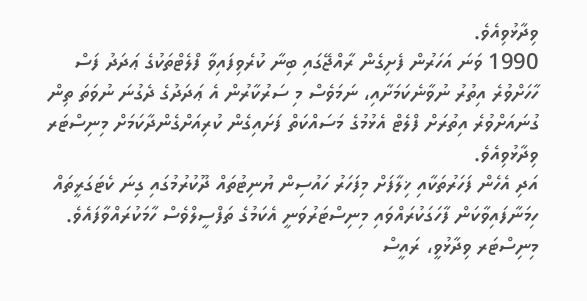ވިދާޅުވިއެވެ.
1990 ވަނަ އަހަރުން ފެށިގެން ރާއްޖޭގައި ބިނާ ކުރެވިފައިވާ ފްލެޓްތަކުގެ ޢަދަދު ފަސް ހާހަށްވުރެ އިތުރު ނުވާނެކަމަށާއި، ނަމަވެސް މި ސަރުކާރުން އެ ޢަދަދުގެ ދެގުނަ ނުވަތަ ތިން ގުނައަށްވުރެ އިތުރަށް ފްލެޓް އެޅުމުގެ މަސައްކަތް ފަށައިގެން ކުރިއަށްގެންދާކަމަށް މިނިސްޓަރ ވިދާޅުވިއެވެ.
އަދި އެހެން ފަހަރުތަކާއި ޚިލާފަށް މިފަހަރު ހައުސިން ޔުނިޓުތައް ދޫކުރުމުގައި ގިނަ ކެޓަގަރީތައް ހިމަނާފައިވާކަން ފާހަގަކުރައްވައި މިނިސްޓަރުވަނީ އެކަމުގެ ތަފްސީލްވެސް ހާމަކުރައްވާފައެވެ. މިނިސްޓަރ ވިދާޅުވީ، ރައީސް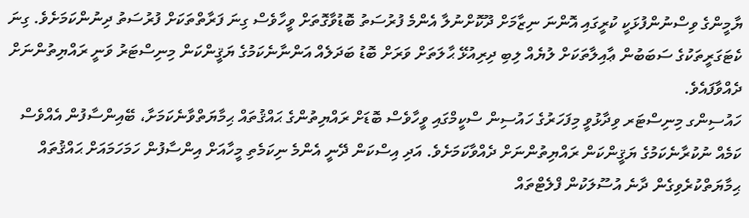ޔާމީންގެ ވިސްނުންފުޅަކީ ކުރީގައި އޮންނަ ނިޒާމަށް ދޫކޮށްނުލާ އެންމެ ފުރުސަތު ބޮޑުވާގޮތަށް ވީހާވެސް ގިނަ ފަރާތްތަކަށް ފުރުސަތު ދިނުންކަމަށެވެ. ގިނަ ކެޓަގަރީތަކުގެ ސަބަބުން ޢާއިލާތަކަށް ލުޔެއް ލިބި ދިރިއުޅޭ ޙާލަތަށް ވަރަށް ބޮޑު ބަދަލެއް އަންނާނެކަމުގެ ޔަޤީންކަން މިނިސްޓަރު ވަނީ ރައްޔިތުންނަށް ދެއްވާފައެވެ.
ހައުސިންގ މިނިސްޓަރ ވިދާޅުވީ މިފަހަރުގެ ހައުސިން ސްކީމްގައި ވީހާވެސް ބޮޑަށް ރައްޔިތުންގެ ޙައްޤުތައް ޙިމާޔަތްވާނެކަމަށާ، ބޭއިންސާފުން އެއްވެސް ކަމެއް ނުކުރާނެކަމުގެ ޔަޤީންކަން ރައްޔިތުންނަށް ދެއްވާކަމަށެވެ. އަދި އިސްކަން ދޭނީ އެންމެ ނިކަމެތި މީހާއަށް އިންސާފުން ހަމަހަމައަށް ޙައްޤުތައް ޙިމާޔަތްކުރެވިގެން ދާނެ އުސޫލަކުން ފްލެޓްތައް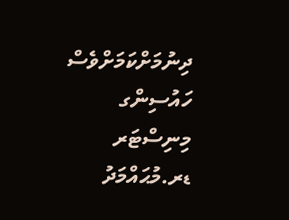ދިނުމަށްކަމަށްވެސް ހައުސިންގ މިނިސްޓަރ ޑރ.މުޙައްމަދު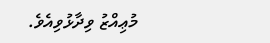މުޢިއްޒު ވިދާޅުވިއެވެ.